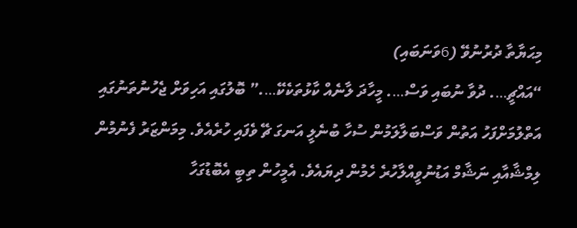މިޙަޔާތާ ދުރުނުވޭ (6ވަނަބައި)
“އައްޗީ…. ދުވާ ނުބައި ވަސް…. މީހާދަ ލާނެއް ކާޅުތަކެކޭ….” ބޮލުގައި އަހިވަށް ޖެހުނުތަނުގައި އަތްލުމަށްފަހު އަތުން ވަސްބަލާލަމުން ސުހާ ބުނެލީ އަނގަ ޗޭ ވެފައި ހުރެއެވެ. މިމަންޒަރު ފެނުމުން ލިމްޝާއާއި ނަޝާމް އަޑުނުވީއްލާހުރެ ހެމުން ދިޔައެވެ. އެމީހުން ތިބީ އެބޮޑުގަހާ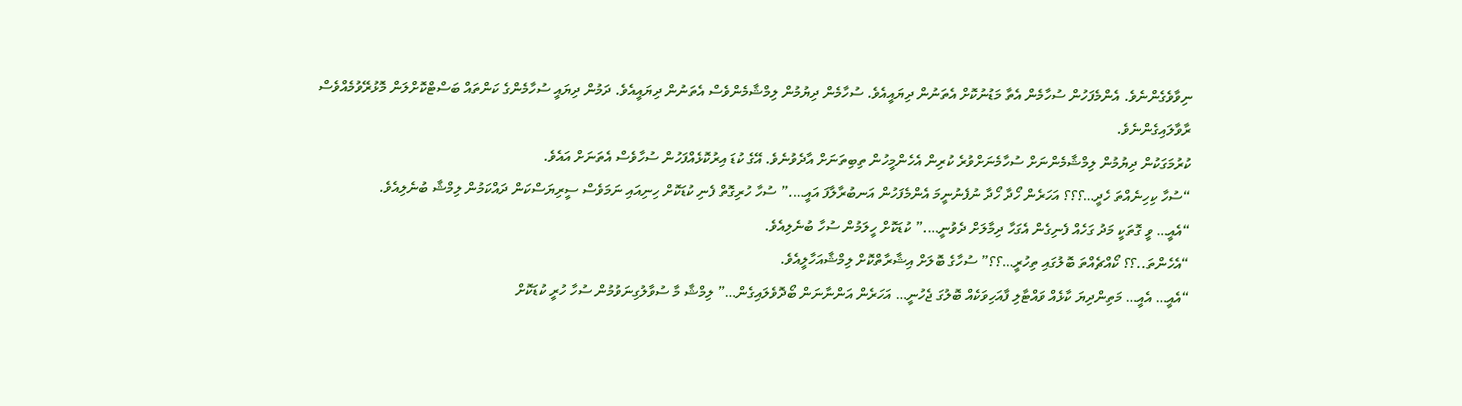ނިވާވެގެންނެވެ. އެންމެފަހުން ސުހާމެން އެތާ މަޑުނުކޮށް އެތަނުން ދިޔައީއެވެ. ސުހާމެން ދިޔުމުން ލިމްޝާމެންވެސް އެތަނުން ދިޔައީއެވެ. ދަމުން ދިޔައީ ސުހާމެންގެ ކަންތައް ބަސްޓްކޮށްލަން މޮޅުރޭވުމެއްވެސް ރާވާލައިގެންނެވެ.
ކުރުމަގަކުން ދިޔުމުން ލިމްޝާމެންނަށް ސުހާމެނަށްވުރެ ކުރިން އެހެންމީހުން ތިބިތަނަށް އާދެވުނެވެ. އޭގެ ކުޑަ އިރުކޮޅެއްފަހުން ސުހާވެސް އެތަނަށް އައެވެ.
“ސުހާ ކިހިނެއްތަ ހެދީ…؟؟؟ އަހަރެން ހޯދާ ހޯދާ ނުފެނުނީމަ އެންމެފަހުން އަނބުރާލާފަ އައީ….” ސުހާ ހުރިގޮތް ފެނި ކުޑަކޮށް ހިނިއައި ނަމަވެސް ސީރިޔަސްކަން ދައްކަމުން ލިމްޝާ ބުނެލިއެވެ.
“އެއީ… ވީ ގޮތަކީ މަދު ގަހެއް ފެނިގެން އެގަހާ ދިމާލަށް ދެވުނީ….” ކުޑަކޮށް ހީލަމުން ސުހާ ބުނެލިއެވެ.
“އެހެންތަ..؟؟ ކޯއްޗެއްތަ ބޮލުގައި ތިހުރީ…؟؟” ސުހާގެ ބޮލަށް އިޝާރާތްކޮށް ލިމްޝާއަހާލީއެވެ.
“އެއީ… އެއީ… މަތިންދިޔަ ކާޅެއް ވައްޓާލި ފާއަހިވަކެއް ބޮލުގަ ޖެހުނީ… އަހަރެން އަންނާނަން ބޯދޮވެލައިގެން…” ލިމްޝާ މާ ސުވާލުގިނަވުމުން ސުހާ ހުރީ ކުޑަކޮށް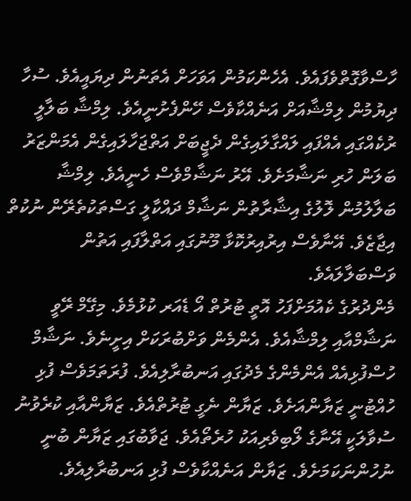ހާސްވާގޮތްވެފައެވެ. އެހެންކަމުން އަވަހަށް އެތަނުން ދިޔައީއެވެ. ސުހާ ދިޔުމުން ލިމްޝާއަށް އަނެއްކާވެސް ހޭންފެށުނީއެވެ. ލިމްޝާ ބަލާލީ ރުކެއްގައި އެއްފައި ލައްގާލައިގެން ދެޖީބަށް އަތްޖަހާލައިގެން އެމަންޒަރު ބަލަން ހުރި ނަޝާމަށެވެ. އޭރު ނަޝާމްވެސް ހެނީއެވެ. ލިމްޝާ ބަލާލުމުން ލޮލުގެ އިޝާރާތުން ނަޝާމް ދައްކާލީ ގަސްތަކުތެރޭން ނުކުތް އިޖާޒެވެ. އޭނާވެސް އިރުއިރުކޮޅާ މޫނުގައި އަތްލާފައި އަތުން ވަސްބަލާލައެވެ.
މެންދުރުގެ ކެއުމަށްފަހު އޮތީ ޓުރުތް އޯ ޑެއަރ ކުޅުމެވެ. މިގޭމް ރޭވީ ނަޝާމްއާއި ލިމްޝާއެވެ. އެންމެން ވަށްބުރަކަށް އިށީނެވެ. ނަޝާމް ހުސްފުޅިއެއް އެންމެންގެ މެދުގައި އަނބުރާލިއެވެ. ފުރަތަމަވެސް ފުޅި ހުއްޓުނީ ޒަޔާންއަށެވެ. ޒަޔާން ނެގީ ޓުރުތްއެވެ. ޒަޔާންއާއި ކުރެވުނު ސުވާލަކީ އޭނާގެ ލޯބިވެރިއަކު ހުރެތޯއެވެ. ޖަވާބުގައި ޒަޔާން ބުނީ ނުހުންނަކަމަށެވެ. ޒަޔާން އަނެއްކާވެސް ފުޅި އަނބުރާލިއެވެ.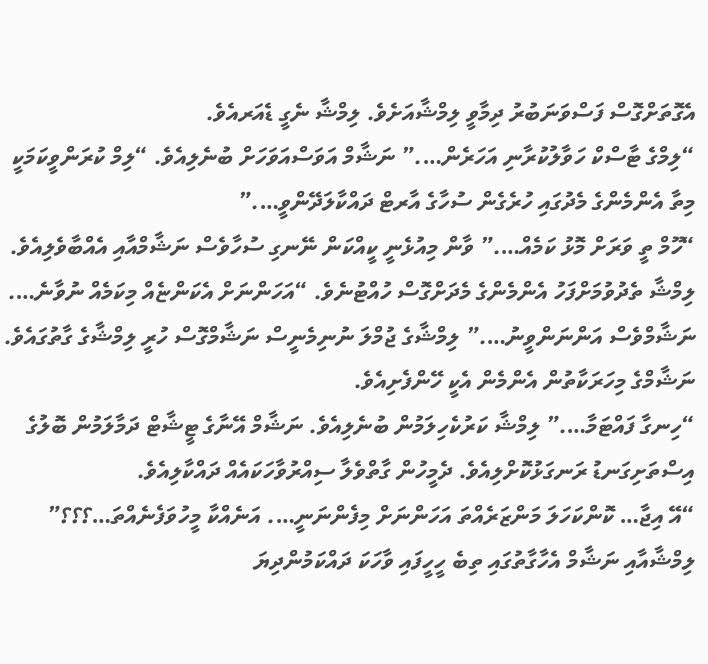އެގޮތަށްގޮސް ފަސްވަނަބުރު ދިމާވީ ލިމްޝާއަށެވެ. ލިމްޝާ ނެގީ ޑެއަރއެވެ.
“ލިމްގެ ޓާސްކް ހަވާލުކުރާނި އަހަރެން….” ނަޝާމް އަވަސްއަވަހަށް ބުނެލިއެވެ. “ލިމް ކުރަންވީކަމަކީ މިތާ އެންމެންގެ މެދުގައި ހުރެގެން ސުހާގެ އާރޓް ދައްކާލަދޭންވީ….”
“ހޫމް ތީ ވަރަށް މޮޅު ކަމެއް….” ވާން މިއުޅެނީ ކީއްކަން ނޭނގި ސުހާވެސް ނަޝާމްއާއި އެއްބާވެލިއެވެ.
ލިމްޝާ ތެދުވުމަށްފަހު އެންމެންގެ މެދަށްގޮސް ހުއްޓުނެވެ. “އަހަންނަށް އެކަންޏެއް މިކަމެއް ނުވާނެ…. ނަޝާމްވެސް އަންނަންވީނު….” ލިމްޝާގެ ޖުމްލަ ނުނިމެނީސް ނަޝާމްގޮސް ހުރީ ލިމްޝާގެ ގާތުގައެވެ. ނަޝާމްގެ މިހަރަކާތުން އެންމެން އެކީ ހޭންފެށިއެވެ.
“ހިނގާ ފައްޓަމާ….” ލިމްޝާ ކަރުކެހިލަމުން ބުނެލިއެވެ. ނަޝާމް އޭނާގެ ޓީޝާޓް ދަމާލަމުން ބޮލުގެ އިސްތަށިގަނޑު ރަނގަޅުކޮށްލިއެވެ. ދެމީހުން ގާތްވެލާ ސިއްރުވާހަކައެއް ދައްކާލިއެވެ.
“އޭ އިޖާ… ކޮންކަހަލަ މަންޒަރެއްތަ އަހަންނަށް މިފެންނަނީ…. އަނެއްކާ މީހުވަފެނެއްތަ…؟؟؟” ލިމްޝާއާއި ނަޝާމް އެހާގާތުގައި ތިބެ ހީހީފައި ވާހަކަ ދައްކަމުންދިޔަ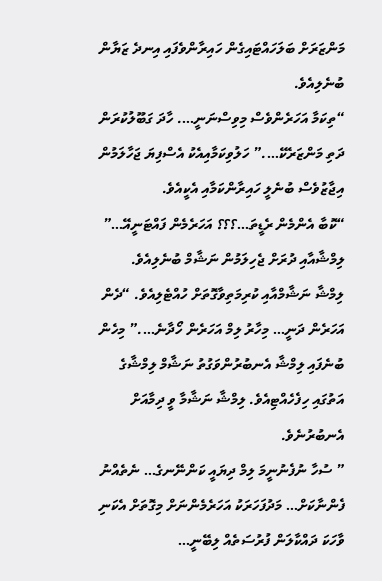މަންޒަރަށް ބަލަހައްޓައިގެން ހައިރާންވެފައި އިނދެ ޒަޔާން ބުނެލިއެވެ.
“ތިކަމާ އަހަރެންވެސް މިވިސްނަނީ…. ހާދަ ގަބޫލުކުރަން ދަތި މަންޒަރެކޭ….” ހަލުވިކަމާއިއެކު އެސްފިޔަ ޖަހާލަމުން އިޖާޒުވެސް ބުނެލީ ހައިރާންކަމާއި އެކީއެވެ.
“ކޮބާ އެންމެން ރެޑީތަ…؟؟؟ އަހަރެމެން ފައްޓަނީއޭ…” ލިމްޝާއާއި ދުރަށް ޖެހިލަމުން ނަޝާމް ބުނެލިއެވެ.
ލިމްޝާ ނަޝާމްއާއި ކުރިމަތިވާގޮތަށް ހުއްޓެލިއެވެ. “ދެން އަހަރެން ދަނީ… މިހާރު ލިމް އަހަރެން ހޯދާނެ….” މިހެން ބުނެފައި ލިމްޝާ އެނބުރުންވަގުތު ނަޝާމް ލިމްޝާގެ އަތުގައި ހިފެހެއްޓިއެވެ. ލިމްޝާ ނަޝާމާ ވީ ދިމާއަށް އެނބުރުނެވެ.
” ސުހާ ނުފެނުނީމަ ލިމް ދިޔައީ ކަންނޭނގެ… ނެތެއްނު ފެންނާކަށް… މަދުފަހަރަކު އަހަރެމެންނަށް މިގޮތަށް އެކަނި ވާހަކަ ދައްކާލަން ފުރުސަތެއް ލިބޭނީ…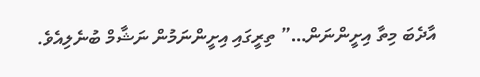އާދެބަ މިތާ އިށީންނަން…” ތިރީގައި އިށީންނަމުން ނަޝާމް ބުނެލިއެވެ.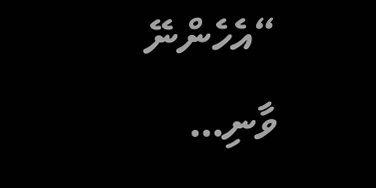“އެހެންނޭ ވާނި…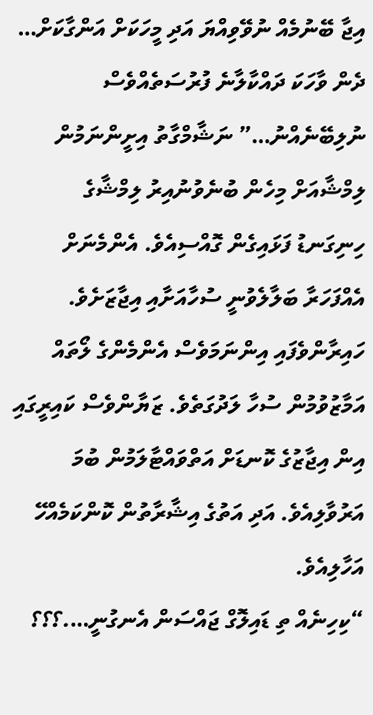އިޖާ ބޭނުމެއް ނުވޭވިއްޔަ އަދި މީހަކަށް އަންގާކަށް… ދެން ވާހަކަ ދައްކާލާނެ ފުރުސަތެއްވެސް ނުލިބޭނެއްނު…” ނަޝާމްގާތު އިށީންނަމުން ލިމްޝާއަށް މިހެން ބުނެވުނުއިރު ލިމްޝާގެ ހިނިގަނޑު ފަޅައިގެން ގޮއްސިއެވެ. އެންމެނަށް އެއްފަހަރާ ބަލާލެވުނީ ސުހާއަށާއި އިޖާޒަށެވެ. ހައިރާންވެފައި އިންނަމަވެސް އެންމެންގެ ލޯތައް އަމާޒުވުމުން ސުހާ ލަދުގަތެވެ. ޒަޔާންވެސް ކައިރީގައި އިން އިޖާޒުގެ ކޮނޑަށް އަތްވައްޓާލަމުން ބުމަ އަރުވާލިއެވެ. އަދި އަތުގެ އިޝާރާތުން ކޮންކަމެއްހޭ އަހާލިއެވެ.
“ކިހިނެއް ތި ޑައިލޮގް ޖައްސަން އެނގުނީ….؟؟؟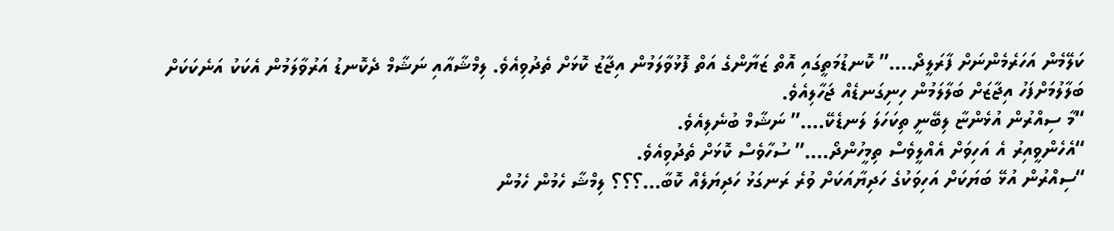ކަލޭމެން އަހަރެމެންނަށް ފާރަލީދޯ….” ކޮނޑުމަތީގައި އޮތް ޒަޔާންގެ އަތް ފޮޅުވާލަމުން އިޖާޒު ކޮޅަށް ތެދުވިއެވެ. ލިމްޝާއާއި ނަޝާމް ދެކޮނޑު އަރުވާލަމުން އެކަކު އަނެކަކަށް ބަލާލުމަށްފަހު އިޖާޒަށް ބަލާލަމުން ހިނިގަނޑެއް ޖަހާލިއެވެ.
“މާ ސިއްރުން އުޅެންޏާ ލިބޭނީ ތިކަހަލަ ލަނޑެކޭ….” ނަޝާމް ބުނެލިއެވެ.
“އެހެންވީއިރު އެ އަހިވަށް އެއްލީވެސް ތިމީހުންދޯ….” ސުހާވެސް ކޮޅަށް ތެދުވިއެވެ.
“ސިއްރުން އުޅޭ ބަޔަކަށް އަހިވަކުގެ ހަދިޔާއަކަށް ވުރެ ރަނގަޅު ހަދިޔަލެއް ކޮބާ…؟؟؟ ލިމްޝާ ހެމުން ހެމުން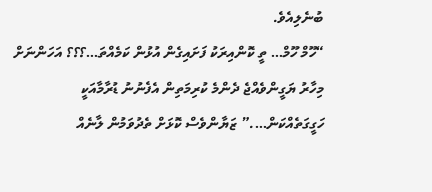ބުނެލިއެވެ.
“ހޫމް ހޫމް… ތީ ކޮންއިރަކު ފަށައިގެން އުޅުން ކަމެއްތަ…؟؟؟ އަހަންނަށް މިހާރު ޔަގީންވެއްޖެ ދެންމެ ކުރިމަތިން އެފެނުނު ޑުރާމާއަކީ ހަގީގަތެއްކަން….” ޒަޔާންވެސް ކޮޅަށް ތެދުވަމުން ލާނެއް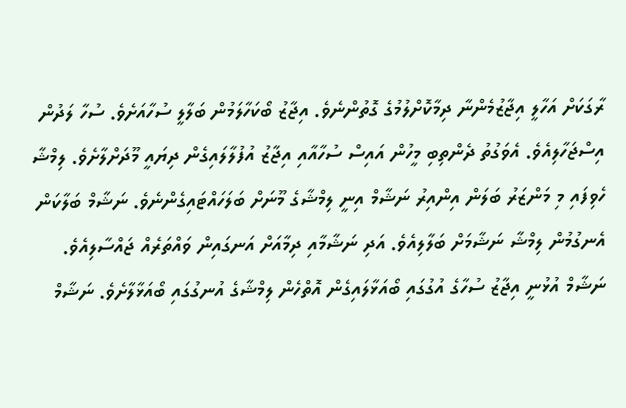ރާގަކަށް އަހާލީ އިޖާޒުމެންނާ ދިމާކޮށްލުމުގެ ގޮތުންނެވެ. އިޖާޒު ބޯކަހާލަމުން ބަލާލީ ސުހާއަށެވެ. ސުހާ ލަދުން އިސްޖަހާލިއެވެ. އެވަގުތު ދެންތިބި މީހުން އައިސް ސުހާއާއި އިޖާޒު އުފުލާލައިގެން ދިޔައީ މޫދަށްލާށެވެ. ލިމްޝާ ހެވިފައި މި މަންޒަރު ބަލަން އިންއިރު ނަޝާމް އިނީ ލިމްޝާގެ މޫނަށް ބަލަހައްޓައިގެންނެވެ. ނަޝާމް ބަލާކަން އެނގުމުން ލިމްޝާ ނަޝާމަށް ބަލާލިއެވެ. އަދި ނަޝާމާއި ދިމާއަށް އަނގައިން ވައްތަރެއް ޖައްސާލިއެވެ. ނަޝާމް އުޅުނީ އިޖާޒު ސުހާގެ އުގުގައި ބޯއަޅާލައިގެން އޮތްހެން ލިމްޝާގެ އުނގުގައި ބޯއަޅާލާށެވެ. ނަޝާމް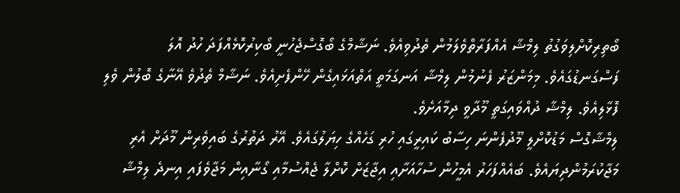ބޯތިރިކޮށްލިވަގުތު ލިމްޝާ އެއްފަރާތްވެލަމުން ތެދުވިއެވެ. ނަޝާމްގެ ބޯގޮސްޖެހުނީ ބޯކިރުކޮޅެއްފަދަ ހުދު އޮލަ ފަސްގަނޑުގައެވެ. މިމަންޒަރު ފެނުމުން ލިމްޝާ އަނގަމަތީ އަތްއަޅައިގެން ހޭންފެށިއެވެ. ނަޝާމް ތެދުވެ އޭނާގެ ބޮލުން ވެލި ފޮޅާލިއެވެ. ލިމްޝާ ދުއްވައިގަތީ މޫދާވީ ދިމާއަށެވެ.
ލިމްޝާގޮސް މަޑުކޮށްލީ މޫދުފެންނަ ހިސާބު ކައިރީގައި ހުރި ގަހެއްގެ ހިޔަލުގައެވެ. އޭރު ދަތުރުގެ ބައިވެރިން މޫދަށް އެރި މަޖާކުރަމުންދިޔައެވެ. ބައެއްފަހަރު އެމީހުން ސުހާއަށާއި އިޖާޒަށް ކޮށްލާ ޖެއްސުމާއި ގޯނާއިން މަޖާވެފައި އިނދެ ލިމްޝާ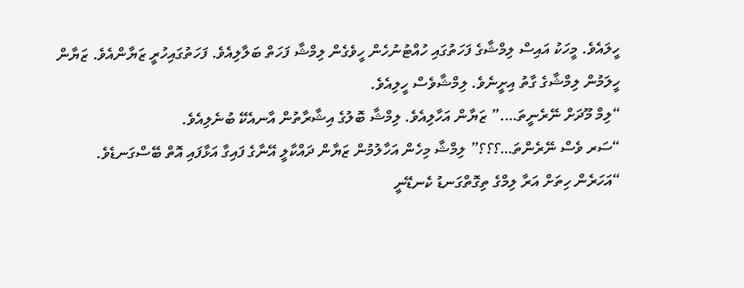ހީލައެވެ. މީހަކު އައިސް ލިމްޝާގެ ފަހަތުގައި ހުއްޓުނުހެން ހީވެގެން ލިމްޝާ ފަހަތް ބަލާލިއެވެ. ފަހަތުގައިހުރީ ޒަޔާންއެވެ. ޒަޔާން ހީލަމުން ލިމްޝާގެ ގާތު އިށީނެވެ. ލިމްޝާވެސް ހީލިއެވެ.
“ލިމް މޫދަށް ނޭރެނީތަ….” ޒަޔާން އަހާލިއެވެ. ލިމްޝާ ބޮލުގެ އިޝާރާތުން އާނއެކޭ ބުނެލިއެވެ.
“ސަރ ވެސް ނޭރެންތަ…؟؟؟” ލިމްޝާ މިހެން އަހާލުމުން ޒަޔާން ދައްކާލީ އޭނާގެ ފައިގާ އަޅާފައި އޮތް ބޭސްގަނޑެވެ.
“އަހަރެން ހިތަށް އަރާ ލިމްގެ ތިގޮތްގަނޑު ކެނޑޭނީ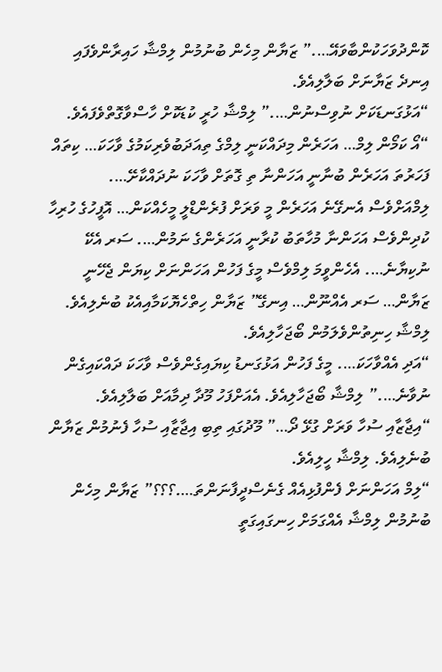ކޮންދުވަހަކުންބާވައޭ….” ޒަޔާން މިހެން ބުނުމުން ލިމްޝާ ހައިރާންވެފައި އިނދެ ޒަޔާނަށް ބަލާލިއެވެ.
“އަޅުގަނޑަކަށް ނުވިސްނުން….” ލިމްޝާ ހުރީ ކުޑަކޮށް ހާސްވާގޮތްވެފައެވެ.
“އޯ ކަމޯން ލިމް… އަހަރެން މިދައްކަނީ ލިމްގެ ތިއަދަބުވެރިކަމުގެ ވާހަކަ… ކިތައް ފަހަރުތަ އަހަރެން ބުނާނީ އަހަންނާ ތި ގޮތަށް ވާހަކަ ނުދައްކާށޭ…. ލިމްއަށްވެސް އެނގޭނެ އަހަރެން މީ ވަރަށް ފުރެންޑްލީ މީހެއްކަން… އޮފީހުގެ ހުރިހާ ކުދިންވެސް އަހަންނާ މުހާތަބު ކުރާނީ އަހަރެންގެ ނަމުން…. ސަރ އެކޭ ނުކިޔާނެ…. އެހެންވީމަ ލިމްވެސް މީގެ ފަހުން އަހަންނަށް ކިޔަން ޖެހޭނީ ޒަޔާން… ސަރ އެއްނޫން… އިނގޭ” ޒަޔާން ހިތްހެޔޮކަމާއިއެކު ބުނެލިއެވެ. ލިމްޝާ ހިނިތުންވެލަމުން ބޯޖަހާލިއެވެ.
“އަދި އެއްވާހަކަ…. މީގެ ފަހުން އަޅުގަނޑު ކިޔައިގެންވެސް ވާހަކަ ދައްކައިގެން ނުވާނެ….” ލިމްޝާ ބޯޖަހާލިއެވެ. އެއަށްފަހު މޫދާ ދިމާއަށް ބަލާލިއެވެ.
“އިޖާޒާއި ސުހާ ވަރަށް ގުޅޭ ދޯ…” މޫދުގައި ތިބި އިޖާޒާއި ސުހާ ފެނުމުން ޒަޔާން ބުނެލިއެވެ. ލިމްޝާ ހީލިއެވެ.
“ލިމް އަހަންނަށް ފެންފުޅިއެއް ގެނެސްދީފާނަންތަ….؟؟؟” ޒަޔާން މިހެން ބުނުމުން ލިމްޝާ އެއްގަމަށް ހިނގައިގަތީ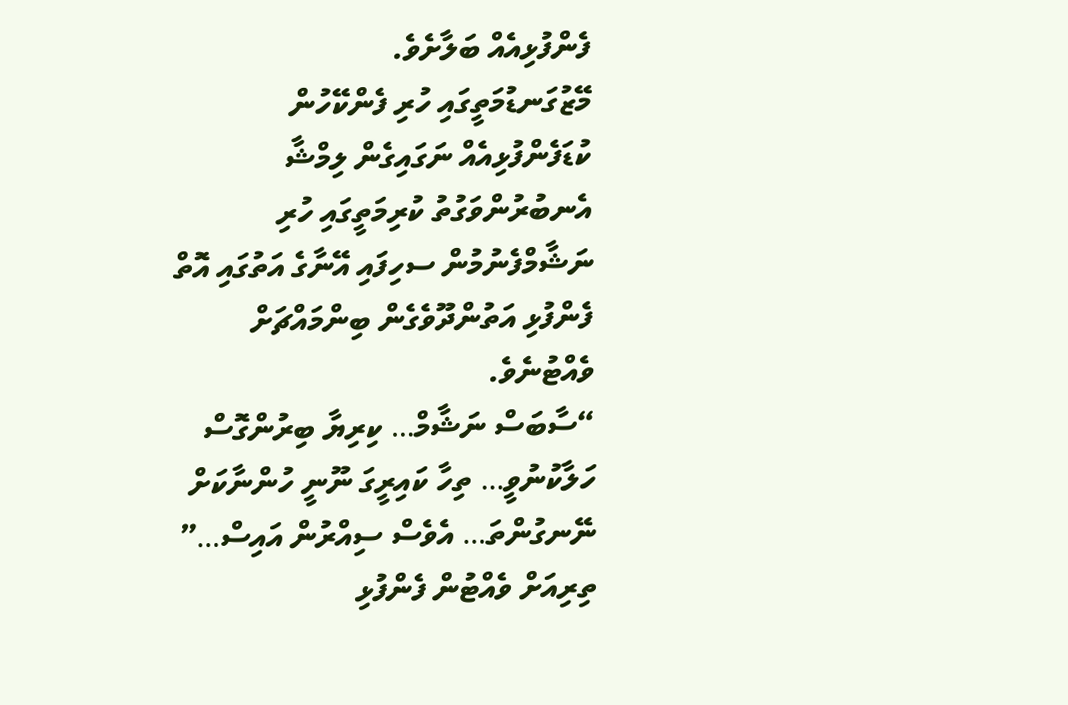ފެންފުޅިއެއް ބަލާށެވެ.
މޭޒުގަނޑުމަތީގައި ހުރި ފެންކޭހުން ކުޑަފެންފުޅިއެއް ނަގައިގެން ލިމްޝާ އެނބުރުންވަގުތު ކުރިމަތީގައި ހުރި ނަޝާމްފެނުމުން ސހިފައި އޭނާގެ އަތުގައި އޮތް ފެންފުޅި އަތުންދޫވެގެން ބިންމައްޗަށް ވެއްޓުނެވެ.
“ސާބަސް ނަޝާމް… ކިރިޔާ ބިރުންގޮސް ހަލާކުނުވީ… ތިހާ ކައިރީގަ ނޫނީ ހުންނާކަށް ނޭނގުންތަ… އެވެސް ސިއްރުން އައިސް…” ތިރިއަށް ވެއްޓުން ފެންފުޅި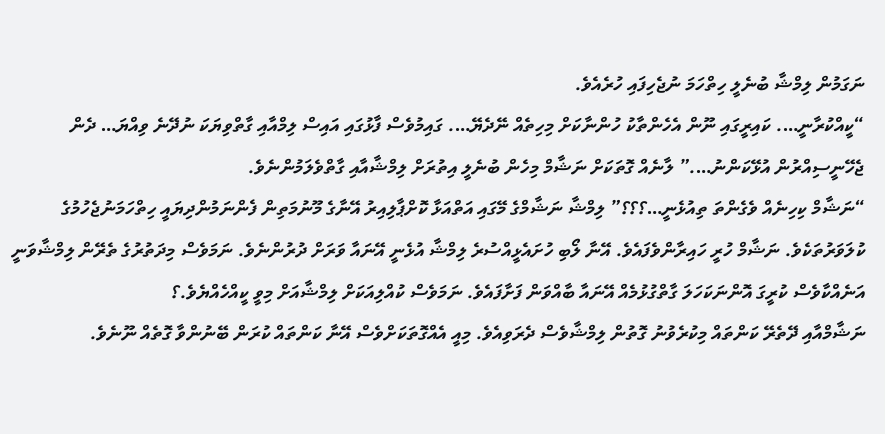ނަގަމުން ލިމްޝާ ބުނެލީ ހިތްހަމަ ނުޖެހިފައި ހުރެއެވެ.
“ކީއްކުރާނީ…. ކައިރީގައި ނޫން އެހެންތާކު ހުންނާކަށް މިހިތެއް ނޭދެޔޭ…. ގައިމުވެސް ފާޅުގައި އައިސް ލިމްއާއި ގާތްވިޔަކަ ނުދޭނެ ވިއްޔަ… ދެން ޖެހޭނީސިއްރުން އުޅޭކަންނު….” ލާނެއް ގޮތަކަށް ނަޝާމް މިހެން ބުނެލީ އިތުރަށް ލިމްޝާއާއި ގާތްވެލަމުންނެވެ.
“ނަޝާމް ކިހިނެއް ވެގެންތަ ތިއުޅެނީ…؟؟؟” ލިމްޝާ ނަޝާމްގެ މޭގައި އަތްއަޅާ ކޮށްޕާލިއިރު އޭނާގެ މޫނުމަތިން ފެންނަމުންދިޔައީ ހިތްހަމަނުޖެހުމުގެ ކުލަވަރުތަކެވެ. ނަޝާމް ހުރީ ހައިރާންވެފައެވެ. އޭނާ ލޯބި ހުށައެޅީއްސުރެ ލިމްޝާ އުޅެނީ އޭނައާ ވަރަށް ދުރުންނެވެ. ނަމަވެސް މިދަތުރުގެ ތެރޭން ލިމްޝާވަނީ އަނެއްކާވެސް ކުރީގަ އޮންނަކަހަލަ ގާތްގުޅުމެއް އޭނައާ ބާއްވަން ފަށާފައެވެ. ނަމަވެސް ކުއްލިއަކަށް ލިމްޝާއަށް މިވީ ކީއްހެއްޔެވެ.؟
ނަޝާމްއާއި ދޭތެރޭ ކަންތައް މިކުރެވުނު ގޮތުން ލިމްޝާވެސް ދެރަވިއެވެ. މިއީ އެއްގޮތަކަށްވެސް އޭނާ ކަންތައް ކުރަން ބޭނުންވާ ގޮތެއް ނޫނެވެ.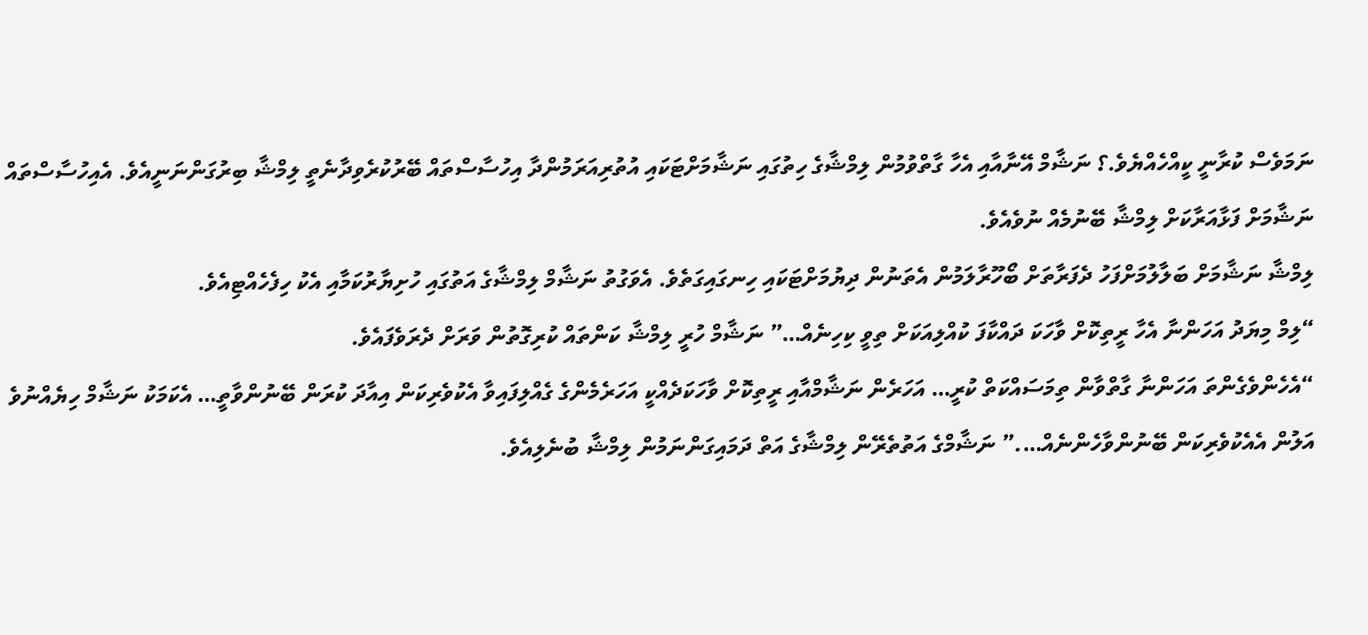ނަމަވެސް ކުރާނީ ކީއްހެއްޔެވެ.؟ ނަޝާމް އޭނާއާއި އެހާ ގާތްވުމުން ލިމްޝާގެ ހިތުގައި ނަޝާމަށްޓަކައި އުތުރިއަރަމުންދާ އިހުސާސްތައް ބޭރުކުރެވިދާނެތީ ލިމްޝާ ބިރުގަންނަނީއެވެ. އެއިހުސާސްތައް ނަޝާމަށް ފަޅާއަރާކަށް ލިމްޝާ ބޭނުމެއް ނުވެއެވެ.
ލިމްޝާ ނަޝާމަށް ބަލާލުމަށްފަހު ދެފަރާތަށް ބޯހޫރާލަމުން އެތަނުން ދިޔުމަށްޓަކައި ހިނގައިގަތެވެ. އެވަގުތު ނަޝާމް ލިމްޝާގެ އަތުގައި ހުށިޔާރުކަމާއި އެކު ހިފެހެއްޓިއެވެ.
“ލިމް މިޔަދު އަހަންނާ އެހާ ރީތިކޮށް ވާހަކަ ދައްކާފަ ކުއްލިއަކަށް ތިވީ ކިހިނެއް…” ނަޝާމް ހުރީ ލިމްޝާ ކަންތައް ކުރިގޮތުން ވަރަށް ދެރަވެފައެވެ.
“އެހެންވެގެންތަ އަހަންނާ ގާތްވާން ތިމަސައްކަތް ކުރީ… އަހަރެން ނަޝާމްއާއި ރީތިކޮށް ވާހަކަދެއްކީ އަހަރެމެންގެ ގެއްލިފައިވާ އެކުވެރިކަން އިއާދަ ކުރަން ބޭނުންވާތީ… އެކަމަކު ނަޝާމް ހިޔެއްނުވެ އަލުން އެއެކުވެރިކަން ބޭނުންވާހެންނެއް….” ނަޝާމްގެ އަތުތެރޭން ލިމްޝާގެ އަތް ދަމައިގަންނަމުން ލިމްޝާ ބުނެލިއެވެ.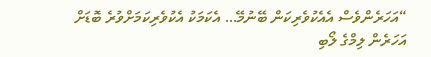“އަހަރެންވެސް އެއެކުވެރިކަން ބޭނުމޭ… އެކަމަކު އެކުވެރިކަމަށްވުރެ ބޮޑަށް އަހަރެން ލިމްގެ ލޯބި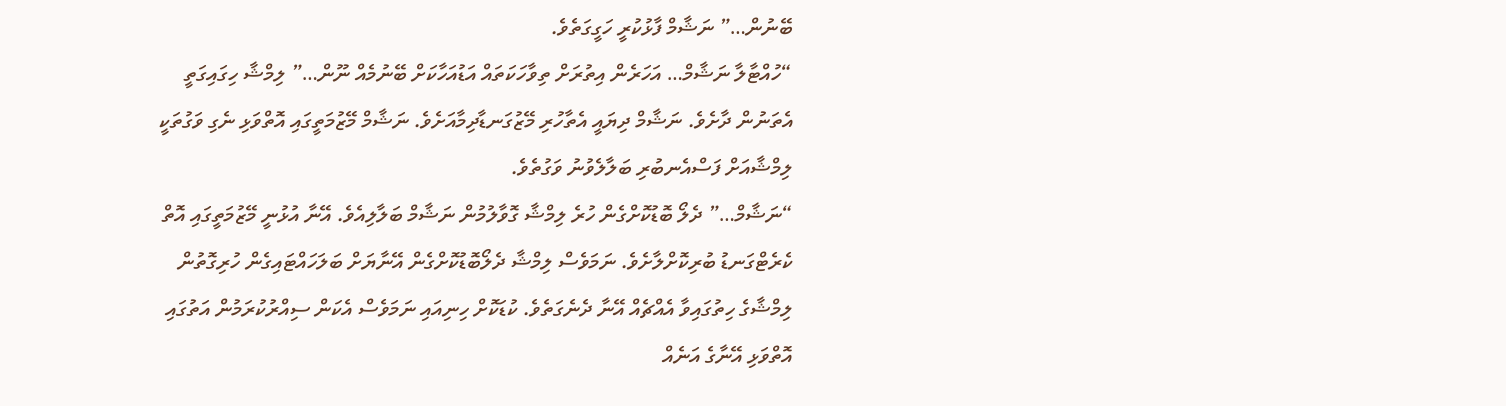ބޭނުން…” ނަޝާމް ފާޅުކުރީ ހަގީގަތެވެ.
“ހުއްޓާލާ ނަޝާމް… އަހަރެން އިތުރަށް ތިވާހަކަތައް އަޑުއަހާކަށް ބޭނުމެއް ނޫން…” ލިމްޝާ ހިގައިގަތީ އެތަނުން ދާށެވެ. ނަޝާމް ދިޔައީ އެތާހުރި މޭޒުގަނޑާދިމާއަށެވެ. ނަޝާމް މޭޒުމަތީގައި އޮތްވަޅި ނެގި ވަގުތަކީ ލިމްޝާއަށް ފަސްއެނބުރި ބަލާލެވުނު ވަގުތެވެ.
“ނަޝާމް…” ދެލޯ ބޮޑުކޮށްގެން ހުރެ ލިމްޝާ ގޮވާލުމުން ނަޝާމް ބަލާލިއެވެ. އޭނާ އުޅުނީ މޭޒުމަތީގައި އޮތް ކެރެޓްގަނޑު ބުރިކޮށްލާށެވެ. ނަމަވެސް ލިމްޝާ ދެލޯބޮޑުކޮށްގެން އޭނާޔަށް ބަލަހައްޓައިގެން ހުރިގޮތުން ލިމްޝާގެ ހިތުގައިވާ އެއްޗެއް އޭނާ ދެނެގަތެވެ. ކުޑަކޮށް ހިނިއައި ނަމަވެސް އެކަން ސިއްރުކުރަމުން އަތުގައި އޮތްވަޅި އޭނާގެ އަނެއް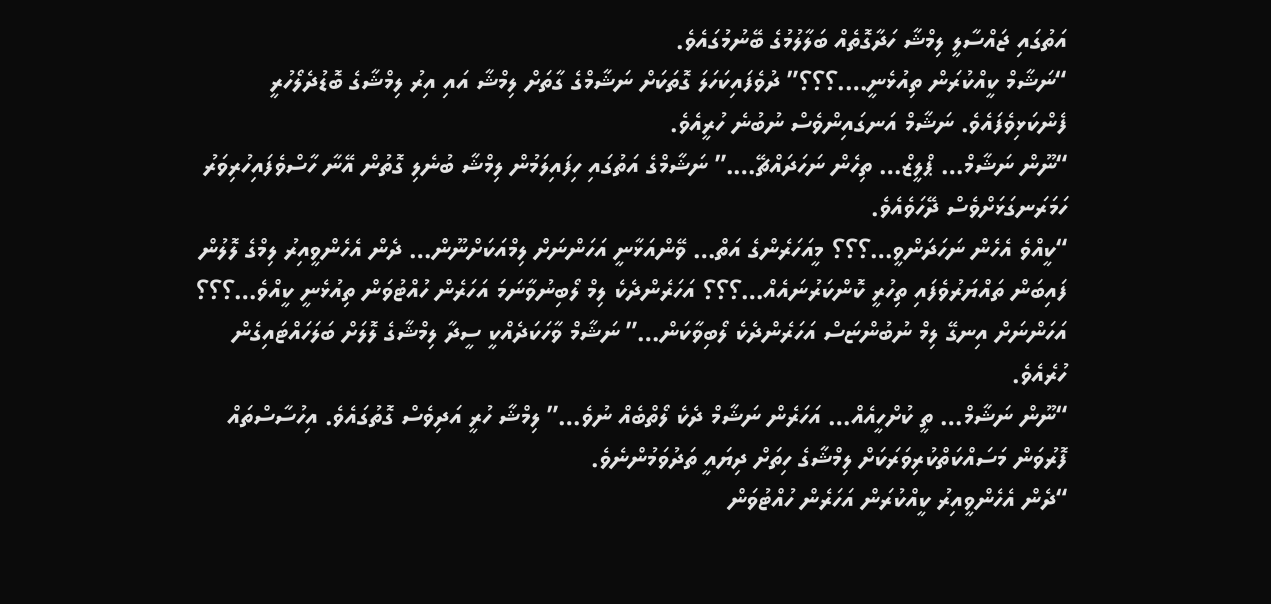އަތުގައި ޖައްސާލީ ލިމްޝާ ހަދާގޮތެއް ބަލާލުމުގެ ބޭނުމުގައެވެ.
“ނަޝާމް ކީއްކުރަން ތިއުޅެނީ….؟؟؟” ދުވެފައިކަހަލަ ގޮތަކަށް ނަޝާމްގެ ގާތަށް ލިމްޝާ އައި އިރު ލިމްޝާގެ ބޮޑުދެލޯހުރީ ފެންކަޅިވެފައެވެ. ނަޝާމް އަނގައިންވެސް ނުބުނެ ހުރީއެވެ.
“ނޫން ނަޝާމް… ޕްލީޒް… ތިހެން ނަހަދައްޗޭ….” ނަޝާމްގެ އަތުގައި ހިފައިލަމުން ލިމްޝާ ބުނެލި ގޮތުން އޭނާ ހާސްވެފައިހުރިވަރު ހަމަރަނގަޅަށްވެސް ދޭހަވެއެވެ.
“ކީއްވެ އެހެން ނަހަދަންވީ…؟؟؟ މީއަހަރެންގެ އަތް… ވޭންއަޅާނީ އަހަންނަށް ލިމްއަކަށްނޫން… ދެން އެހެންވީއިރު ލިމްގެ ލޮލުން ފައިބަން ތައްޔަރުވެފައި ތިހުރީ ކޮންކަރުނައެއް…؟؟؟ އަހަރެންދެކެ ލިމް ލޯބިނުވާނަމަ އަހަރެން ހުއްޓުވަން ތިއުޅެނީ ކީއްވެ…؟؟؟ އަހަންނަށް އިނގޭ ލިމް ނުބުންޏަސް އަހަރެންދެކެ ލޯބިވާކަން…” ނަޝާމް ވާހަކަދެއްކީ ސީދާ ލިމްޝާގެ ލޮލަށް ބަލަހައްޓައިގެން ހުރެއެވެ.
“ނޫން ނަޝާމް… ތީ ކުށްހީއެއް… އަހަރެން ނަޝާމް ދެކެ ލޯތްބެއް ނުވެ…” ލިމްޝާ ހުރީ އަދިވެސް ގޮތުގައެވެ. އިހުސާސްތައް ފޮރުވަން މަސައްކަތްކުރިވަރަކަށް ލިމްޝާގެ ހިތަށް ދިޔައީ ތަދުވަމުންނެވެ.
“ދެން އެހެންވީއިރު ކީއްކުރަން އަހަރެން ހުއްޓުވަން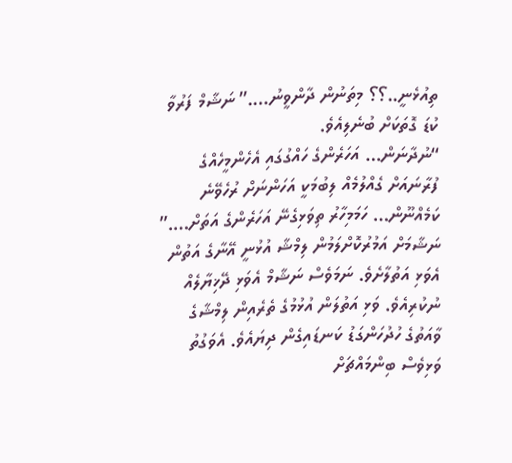ތިއުޅެނީ..؟؟ މިތަނުން ދާންވީނު….” ނަޝާމް ފަރުވާ ކުޑަ ގޮތަކަށް ބުނެލިއެވެ.
“ނުދާނަން… އަހަރެންގެ ހައްގުގައި އެހެންމީހެއްގެ ފުރާނައަށް ގެއްލުމެއް ލިބުމަކީ އަހަންނަށް ރުހެވޭނެ ކަމެއްނޫން… ހަމަމިހާރު ތިވަޅިގެނޭ އަހަރެންގެ އަތަށް….” ނަޝާމަށް އަމުރުކޮށްލަމުން ލިމްޝާ އުޅުނީ އޭނާގެ އަތުން އެވަޅި އަތުލާށެވެ. ނަމަވެސް ނަޝާމް އެވަޅި ދޭޚިޔާލެއް ނުކުރިއެވެ. ވަޅި އަތުލަން އުޅުމުގެ ތެރެއިން ލިމްޝާގެ ވާއަތުގެ ހުދުހަންގަޑު ކަނޑައިގެން ދިޔައެވެ. އެވަގުތު ވަޅިވެސް ބިންމައްޗަށް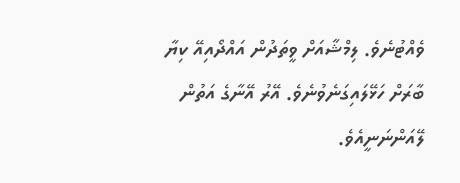ވެއްޓުނެވެ. ލިމްޝާއަށް ވީތަދުން އައްދޯއިއޭ ކިޔާ ބާރަށް ހަޅޭލައިގަނެވުނެވެ. އޭރު އޭނާގެ އަތުން ލޭއަންނަނީއެވެ.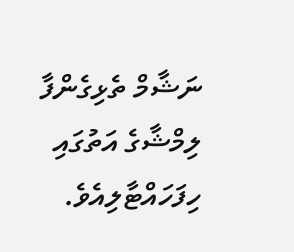ނަޝާމް ތެޅިގެންފާ ލިމްޝާގެ އަތުގައި ހިފަހައްޓާލިއެވެ.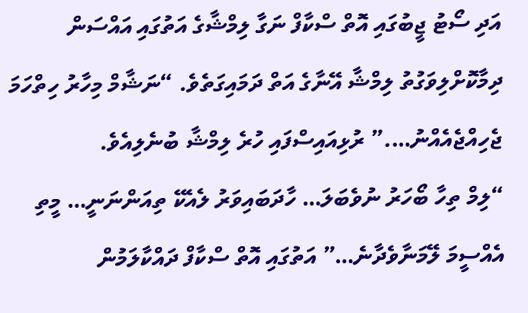އަދި ސޯޓު ޖީބުގައި އޮތް ސްކާފް ނަގާ ލިމްޝާގެ އަތުގައި އައްސަން ދިމާކޮށްލިވަގުތު ލިމްޝާ އޭނާގެ އަތް ދަމައިގަތެވެ. “ނަޝާމް މިހާރު ހިތްހަމަ ޖެހިއްޖެއެއްނު….” ރުޅިއައިސްފައި ހުރެ ލިމްޝާ ބުނެލިއެވެ.
“ލިމް ތިހާ ބޯހަރު ނުވެބަލަ… ހާދަބައިވަރު ލެއެކޭ ތިއަންނަނީ… މީތި އެއްސީމަ ލޭމަނާވެދާނެ…” އަތުގައި އޮތް ސްކާފް ދައްކާލަމުން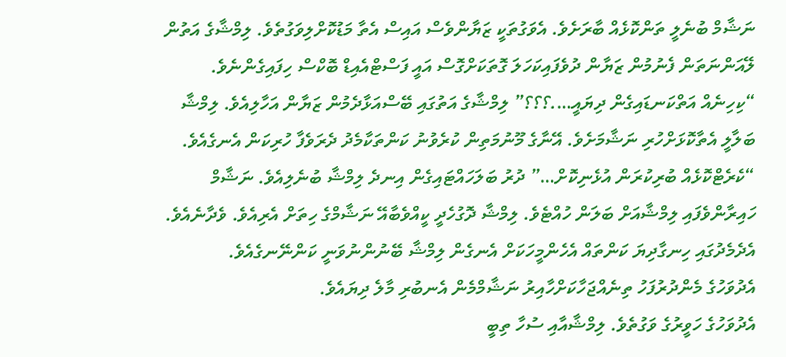ނަޝާމް ބުނެލީ ތަންކޮޅެއް ބާރަށެވެ. އެވަގުތަކީ ޒަޔާންވެސް އައިސް އެތާ މަޑުކޮށްލިވަގުތެވެ. ލިމްޝާގެ އަތުން ލޭއަންނަތަން ފެނުމުން ޒަޔާން ދުވެފައިކަހަލަ ގޮތަކަށްގޮސް އައީ ފަސްޓްއެއިޑް ބޮކްސް ހިފައިގެންނެވެ.
“ކިހިނެއް އަތްކަނޑައިގެން ދިޔައީ….؟؟؟” ލިމްޝާގެ އަތުގައި ބޭސްއަޅާދެމުން ޒަޔާން އަހާލިއެވެ. ލިމްޝާ ބަލާލީ އެތާކޮޅަށްހުރި ނަޝާމަށެވެ. އޭނާގެ މޫނުމަތިން ކުރެވުނު ކަންތަކާމެދު ދެރަވެފާ ހުރިކަން އެނގެއެވެ.
“ކެރެޓްކޮޅެއް ބުރިކުރަން އުޅެނިކޮށް…” ދުރު ބަލަހައްޓައިގެން އިނދެ ލިމްޝާ ބުނެލިއެވެ. ނަޝާމް ހައިރާންވެފައި ލިމްޝާއަށް ބަލަން ހުއްޓެވެ. ލިމްޝާ ދޮގުހެދީ ކީއްވެބާއޭ ނަޝާމްގެ ހިތަށް އެރިއެވެ. ވެދާނެއެވެ. އެދެމެދުގައި ހިނގާދިޔަ ކަންތައް އެހެންމީހަކަށް އެނގެން ލިމްޝާ ބޭނުންނުވަނީ ކަންނޭނގެއެވެ.
އެދުވަހުގެ މެންދުރުފަހު ތިނެއްޖަހާކަށްހާއިރު ނަޝާމްމެން އެނބުރި މާލެ ދިޔައެވެ.
އެދުވަހުގެ ހަވީރުގެ ވަގުތެވެ. ލިމްޝާއާއި ސުހާ ތިބީ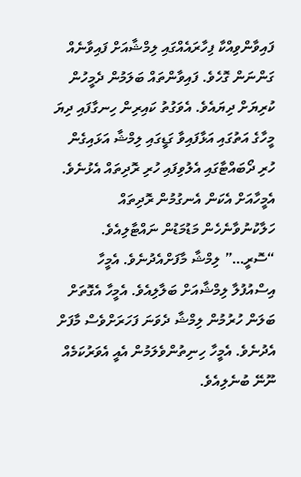ފައިވާންވިއްކާ ފިހާރައެއްގައި ލިމްޝާއަށް ފައިވާނެއް ގަންނަން ގޮހެވެ. ފައިވާންތައް ބަލަމުން ދެމީހުން ކުރިޔަށް ދިޔައެވެ. އެވަގުތު ކައިރިން ހިނގާފައި ދިޔަ މީހާގެ އަތުގައި އަޅާފައިވާ ގަޑީގައި ލިމްޝާ އަޅައިގެން ހުރި ދޯބައްޓާގައި އެލުވިފައި ހުރި ރޮދިތައް އެޅުނެވެ. އެމީހާއަށް އެކަން އެނގުމުން ރޮދިތައް ހަލާކުނުވާނެހެން މަޑުމަޑުން ނައްޓާލިއެވެ.
“ސޮރީ…” ލިމްޝާ މާފަށްއެދުނެވެ. އެމީހާ އިސްއުފުލާ ލިމްޝާއަށް ބަލާލިއެވެ. އެމީހާ އެގޮތަށް ބަލަން ހުރުމުން ލިމްޝާ ދެވަނަ ފަހަރަށްވެސް މާފަށް އެދުނެވެ. އެމީހާ ހިނިތުންވެލަމުން އެއީ އެވަރުކަމެއް ނޫނޭ ބުނެލިއެވެ.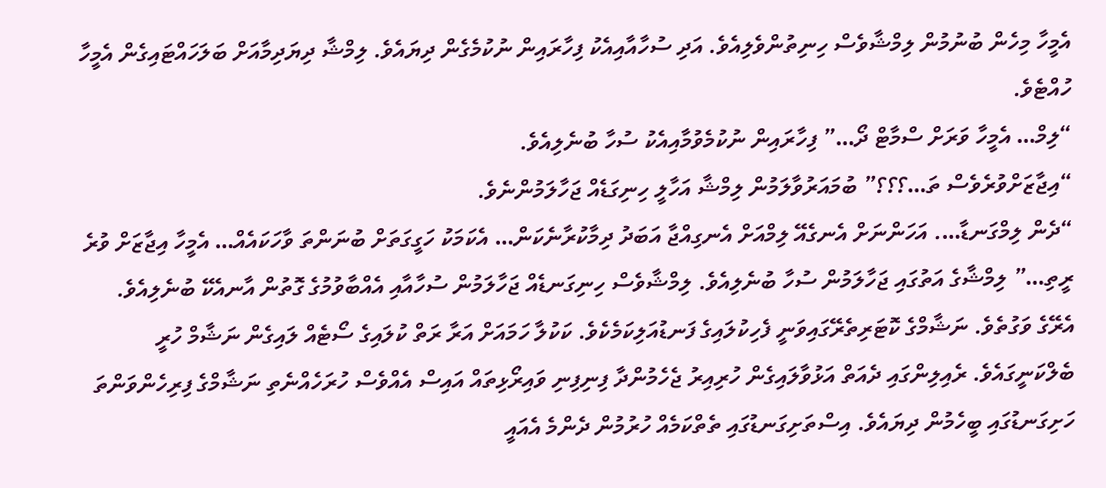އެމީހާ މިހެން ބުނުމުން ލިމްޝާވެސް ހިނިތުންވެލިއެވެ. އަދި ސުހާއާއިއެކު ފިހާރައިން ނުކުމެގެން ދިޔައެވެ. ލިމްޝާ ދިޔަދިމާއަށް ބަލަހައްޓައިގެން އެމީހާ ހުއްޓެވެ.
“ލިމް… އެމީހާ ވަރަށް ސްމާޓް ދޯ…” ފިހާރައިން ނުކުމެވުމާއިއެކު ސުހާ ބުނެލިއެވެ.
“އިޖާޒަށްވުރެވެސް ތަ…؟؟؟” ބުމައަރުވާލަމުން ލިމްޝާ އަހާލީ ހިނިގަޑެއް ޖަހާލަމުންނެވެ.
“ދެން ލިމްގަނޑާ…. އަހަންނަށް އެނގެއޭ ލިމްއަށް އެނގިއްޖާ އަބަދު ދިމާކުރާނެކަން… އެކަމަކު ހަގީގަތަށް ބުނަންތަ ވާހަކައެއް… އެމީހާ އިޖާޒަށް ވުރެ ރީތި…” ލިމްޝާގެ އަތުގައި ޖަހާލަމުން ސުހާ ބުނެލިއެވެ. ލިމްޝާވެސް ހިނިގަނޑެއް ޖަހާލަމުން ސުހާއާއި އެއްބާވުމުގެ ގޮތުން އާނއެކޭ ބުނެލިއެވެ.
އެރޭގެ ވަގުތެވެ. ނަޝާމްގެ ކޮޓަރިތެރޭގައިވަނީ ފެހިކުލައިގެ ފަނޑުއަލިކަމެކެވެ. ކަކުލާ ހަމައަށް އަރާ ރަތް ކުލައިގެ ސޯޓެއް ލައިގެން ނަޝާމް ހުރީ ބެލްކަނީގައެވެ. ރެއިލިންގައި ދެއަތް އަޅުވާލައިގެން ހުރިއިރު ޖެހެމުންދާ ފިނިފިނި ވައިރޯޅިތައް އައިސް އެއްވެސް ހުރަހެއްނެތި ނަޝާމްގެ ފިރިހެންވަންތަ ހަށިގަނޑުގައި ބީހެމުން ދިޔައެވެ. އިސްތަށިގަނޑުގައި ތެތްކަމެއް ހުރުމުން ދެންމެ އެއައީ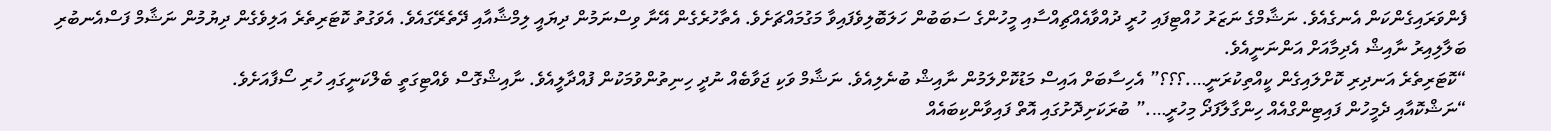ފެންވަރައިގެންކަން އެނގެއެވެ. ނަޝާމްގެ ނަޒަރު ހުއްޓިފައި ހުރީ ދުއްވާއެއްޗިއްސާއި މީހުންގެ ސަބަބުން ހަލަބޮލިވެފައިވާ މަގުމައްޗަށެވެ. އެތާހުރެގެން އޭނާ ވިސްނަމުން ދިޔައީ ލިމްޝާއާއި ދޭތެރޭގައެވެ. އެވަގުތު ކޮޓަރިތެރެ އަލިވެގެން ދިޔުމުން ނަޝާމް ފަސްއެނބުރި ބަލާލިއިރު ނާއިޝް އެދިމާއަށް އަންނަނީއެވެ.
“ކޮޓަރިތެރެ އަނދިރި ކޮށްލައިގެން ކީއްތިކުރަނީ….؟؟؟” އެހިސާބަށް އައިސް މަޑުކޮށްލަމުން ނާއިޝް ބުނެލިއެވެ. ނަޝާމް ވަކި ޖަވާބެއް ނުދީ ހިނިތުންވުމަކުން ފުއްދާލީއެވެ. ނާއިޝްގޮސް ވެއްޓިގަތީ ބެލްކަނީގައި ހުރި ސޯފާއަށެވެ.
“ނަޝްކޮއާއި ދެމީހުން ފައިޓިންގްއެއް ހިންގާލާފަދޯ މިހުރީ….” ބުރަކަށިދޮށުގައި އޮތް ފައިވާންކިބައެއް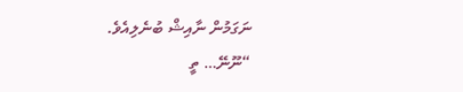ނަގަމުން ނާއިޝް ބުނެލިއެވެ.
“ނޫނޭ… ތީ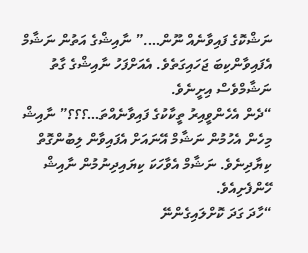ނަޝްކޮގެ ފައިވާނެއް ނޫން….” ނާއިޝްގެ އަތުން ނަޝާމް އެފައިވާންކިބަ ޖަހައިގަތެވެ. އެއަށްފަހު ނާއިޝްގެ ގާތު ނަޝާމްވެސް އިށީނެވެ.
“ދެން އެހެންވީއިރު ތީކާކުގެ ފައިވާނެއްތަ…؟؟؟” ނާއިޝް މިހެން އެހުމުން ނަޝާމް އޭނައަށް އެފައިވާން ލިބުންގޮތް ކިޔާދިނެވެ. ނަޝާމް އެވާހަކަ ކިޔައިދިނުމުން ނާއިޝް ހޭންފެށިއެވެ.
“ހާދަ ގަދަ ކޮށްލައިގެންނޭ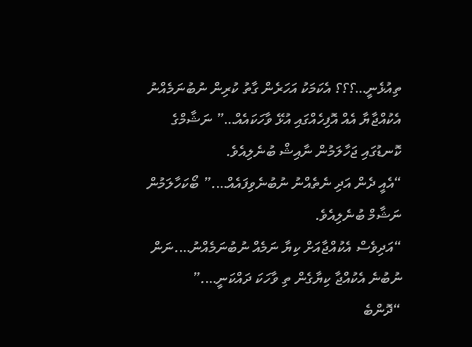ތިއުޅެނީ…؟؟؟ އެކަމަކު އަހަރެން ގާތު ކުރިން ނުބުނަމެއްނު އެކުއްޖާޔާ އެއް އޮފިހެއްގައި އުޅޭ ވާހަކައެއް…” ނަޝާމްގެ ކޮނޑުގައި ޖަހާލަމުން ނާއިޝް ބުނެލިއެވެ.
“އެއީ ދެން އަދި ނެތެއްނު ނުބުނެވިފައެއް….” ބޯކަހާލަމުން ނަޝާމް ބުނެލިއެވެ.
“އަދިވެސް އެކުއްޖާއަށް ކިޔާ ނަމެއް ނުބުނަމެއްނު….ނަން ނުބުނެ އެކުއްޖާ ކިޔާގެން ތި ވާހަކަ ދައްކަނީ….”
“ދޮންބެ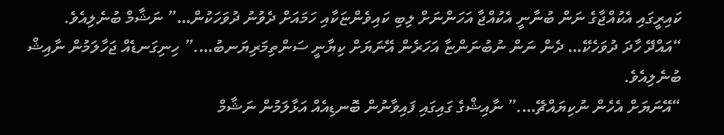ކައިރީގައި އެކުއްޖާގެ ނަން ބުނާނީ އެކުއްޖާ އަހަންނަށް ލިބި ކައިވެންޏަކާއި ހަމައަށް ދެވުނު ދުވަހަކުން…” ނަޝާމް ބުނެލިއެވެ.
“އައްދޭ ހާދަ ދުވަހެކޭ… ދެން ނަން ނުބުނަންޏާ އަހަރެން އޭނަޔަށް ކިޔާނީ ސަންތިމަރިޔަނބު….” ހިނިގަނޑެއް ޖަހާލަމުން ނާއިޝް ބުނެލިއެވެ.
“އޭނަޔަށް އެހެން ނުކިޔައްޗޭ….” ނާއިޝްގެ ގައިގައި ފައިވާނުން ބޮނޑިއެއް އަޅާލަމުން ނަޝާމް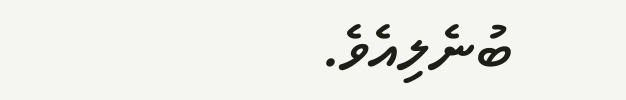ބުނެލިއެވެ.